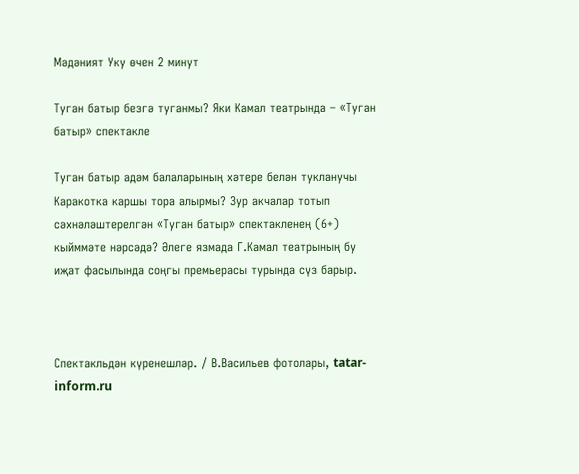Мәдәният Уку өчен 2 минут

Туган батыр безгә туганмы? Яки Камал театрында – «Туган батыр» спектакле

Туган батыр адәм балаларының хәтере белән тукланучы Каракотка каршы тора алырмы? Зур акчалар тотып сәхнәләштерелгән «Туган батыр» спектакленең (6+) кыйммәте нәрсәдә? Әлеге язмада Г.Камал театрының бу иҗат фасылында соңгы премьерасы турында сүз барыр.



Спектакльдән күренешләр. / В.Васильев фотолары, tatar-inform.ru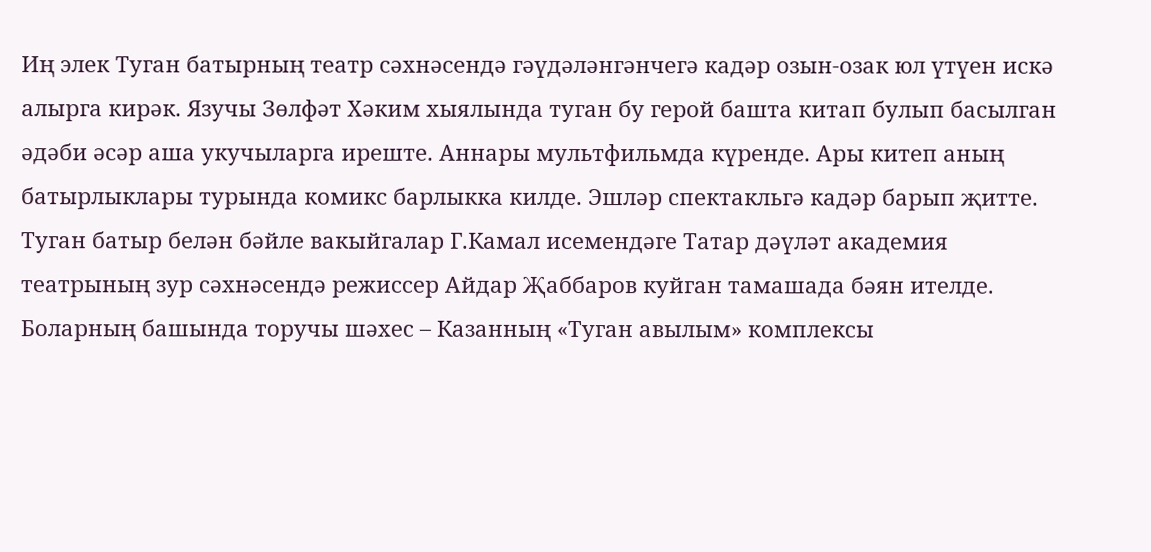Иң элек Туган батырның театр сәхнәсендә гәүдәләнгәнчегә кадәр озын-озак юл үтүен искә алырга кирәк. Язучы Зөлфәт Хәким хыялында туган бу герой башта китап булып басылган әдәби әсәр аша укучыларга иреште. Аннары мультфильмда күренде. Ары китеп аның батырлыклары турында комикс барлыкка килде. Эшләр спектакльгә кадәр барып җитте. Туган батыр белән бәйле вакыйгалар Г.Камал исемендәге Татар дәүләт академия театрының зур сәхнәсендә режиссер Айдар Җаббаров куйган тамашада бәян ителде. Боларның башында торучы шәхес – Казанның «Туган авылым» комплексы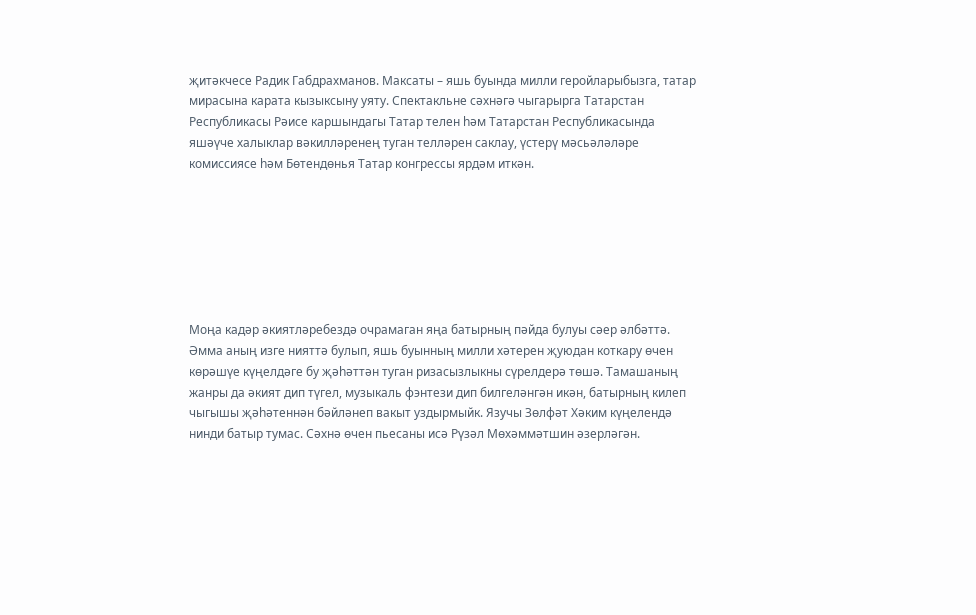җитәкчесе Радик Габдрахманов. Максаты – яшь буында милли геройларыбызга, татар мирасына карата кызыксыну уяту. Спектакльне сәхнәгә чыгарырга Татарстан Республикасы Рәисе каршындагы Татар телен һәм Татарстан Республикасында яшәүче халыклар вәкилләренең туган телләрен саклау, үстерү мәсьәләләре комиссиясе һәм Бөтендөнья Татар конгрессы ярдәм иткән.







Моңа кадәр әкиятләребездә очрамаган яңа батырның пәйда булуы сәер әлбәттә. Әмма аның изге нияттә булып, яшь буынның милли хәтерен җуюдан коткару өчен көрәшүе күңелдәге бу җәһәттән туган ризасызлыкны сүрелдерә төшә. Тамашаның жанры да әкият дип түгел, музыкаль фэнтези дип билгеләнгән икән, батырның килеп чыгышы җәһәтеннән бәйләнеп вакыт уздырмыйк. Язучы Зөлфәт Хәким күңелендә нинди батыр тумас. Сәхнә өчен пьесаны исә Рүзәл Мөхәммәтшин әзерләгән.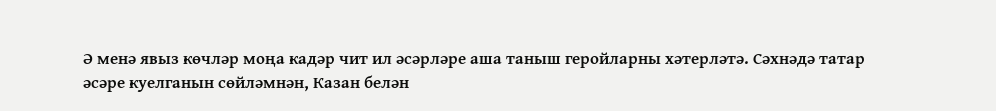Ә менә явыз көчләр моңа кадәр чит ил әсәрләре аша таныш геройларны хәтерләтә. Сәхнәдә татар әсәре куелганын сөйләмнән, Казан белән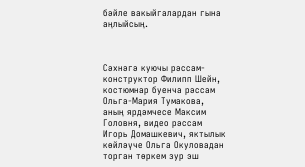бәйле вакыйгалардан гына аңлыйсың.



Сәхнәгә куючы рәссам-конструктор Филипп Шейн, костюмнар буенча рәссам Ольга-Мария Тумакова, аның ярдәмчесе Максим Головня, видео рәссам Игорь Домашкевич, яктылык көйләүче Ольга Окуловадан торган төркем зур эш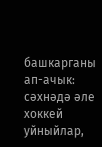башкарганы ап-ачык: сәхнәдә әле хоккей уйныйлар,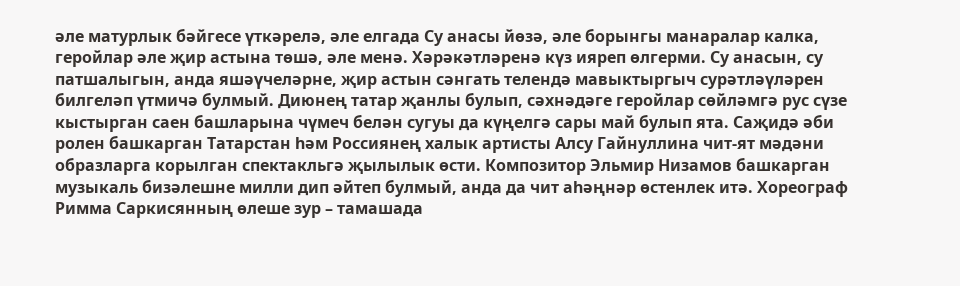әле матурлык бәйгесе үткәрелә, әле елгада Су анасы йөзә, әле борынгы манаралар калка, геройлар әле җир астына төшә, әле менә. Хәрәкәтләренә күз ияреп өлгерми. Су анасын, су патшалыгын, анда яшәүчеләрне, җир астын сәнгать телендә мавыктыргыч сурәтләүләрен билгеләп үтмичә булмый. Диюнең татар җанлы булып, сәхнәдәге геройлар сөйләмгә рус сүзе кыстырган саен башларына чүмеч белән сугуы да күңелгә сары май булып ята. Саҗидә әби ролен башкарган Татарстан һәм Россиянең халык артисты Алсу Гайнуллина чит-ят мәдәни образларга корылган спектакльгә җылылык өсти. Композитор Эльмир Низамов башкарган музыкаль бизәлешне милли дип әйтеп булмый, анда да чит аһәңнәр өстенлек итә. Хореограф Римма Саркисянның өлеше зур – тамашада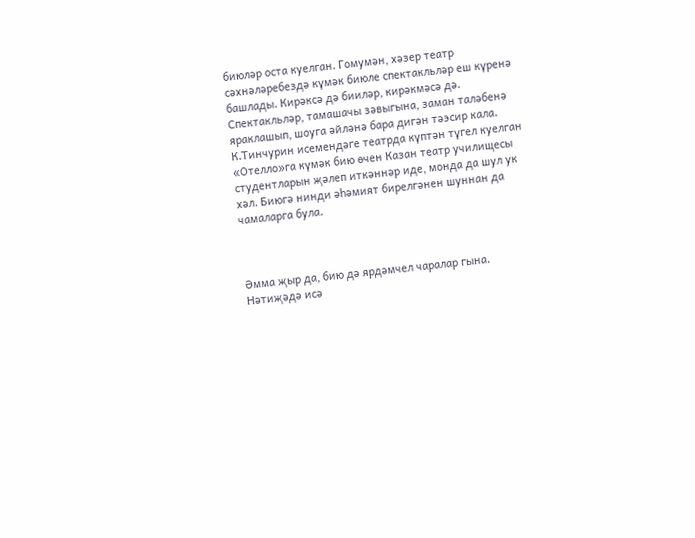биюләр оста куелган. Гомумән, хәзер театр сәхнәләребездә күмәк биюле спектакльләр еш күренә башлады. Кирәксә дә бииләр, кирәкмәсә дә. Спектакльләр, тамашачы зәвыгына, заман таләбенә яраклашып, шоуга әйләнә бара дигән тәэсир кала. К.Тинчурин исемендәге театрда күптән түгел куелган «Отелло»га күмәк бию өчен Казан театр училищесы студентларын җәлеп иткәннәр иде, монда да шул ук хәл. Биюгә нинди әһәмият бирелгәнен шуннан да чамаларга була.



Әмма җыр да, бию дә ярдәмчел чаралар гына. Нәтиҗәдә исә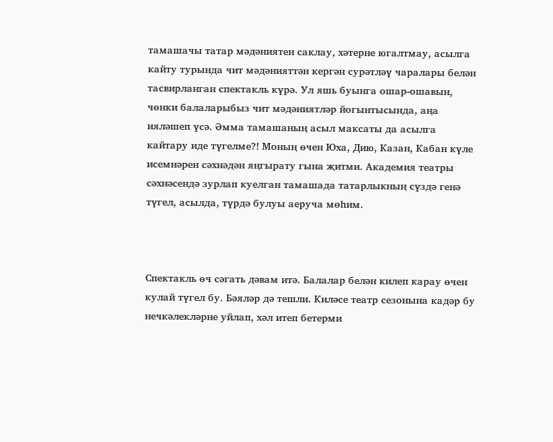тамашачы татар мәдәниятен саклау, хәтерне югалтмау, асылга кайту турында чит мәдәнияттән кергән сурәтләү чаралары белән тасвирланган спектакль күрә. Ул яшь буынга ошар-ошавын, чөнки балаларыбыз чит мәдәниятләр йогынтысында, аңа ияләшеп үсә. Әмма тамашаның асыл максаты да асылга кайтару иде түгелме?! Моның өчен Юха, Дию, Казан, Кабан күле исемнәрен сәхнәдән яңгырату гына җитми. Академия театры сәхнәсендә зурлап куелган тамашада татарлыкның сүздә генә түгел, асылда, түрдә булуы аеруча мөһим.



Спектакль өч сәгать дәвам итә. Балалар белән килеп карау өчен кулай түгел бу. Бәяләр дә тешли. Киләсе театр сезонына кадәр бу нечкәлекләрне уйлап, хәл итеп бетерми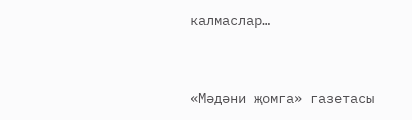калмаслар…



«Мәдәни җомга» газетасы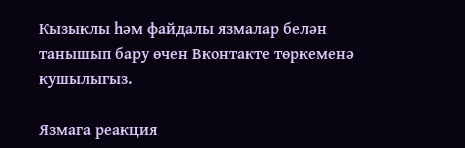Кызыклы һәм файдалы язмалар белән танышып бару өчен Вконтакте төркеменә кушылыгыз.

Язмага реакция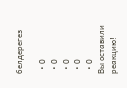белдерегез

  • 0
  • 0
  • 0
  • 0
  • 0
Вы оставили реакцию!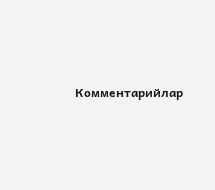Комментарийлар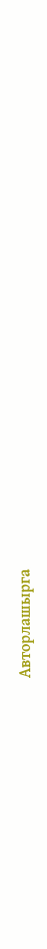Авторлашырга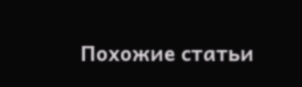Похожие статьи